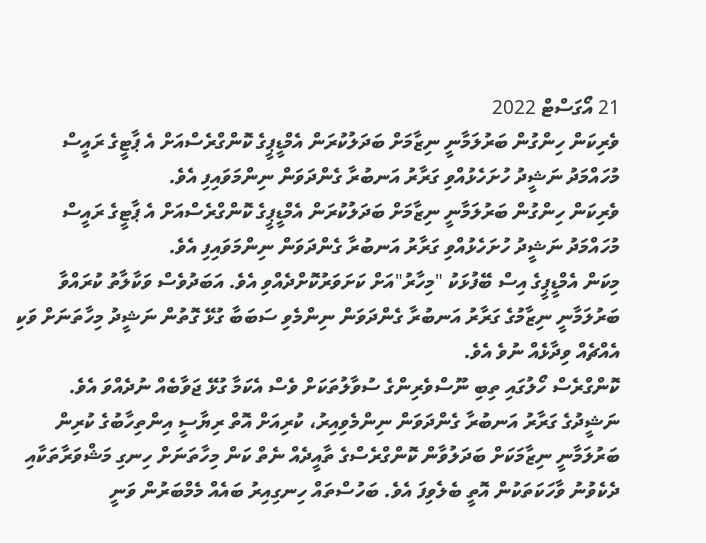21 އޯގަސްޓް 2022
ވެރިކަން ހިންގުން ބަރުލަމާނީ ނިޒާމަށް ބަދަލުކުރަން އެމްޑީޕީގެ ކޮންގްރެސްއަށް އެ ޕާޓީގެ ރައީސް މުހައްމަދު ނަޝީދު ހުށަހެޅުއްވި ގަރާރު އަނބުރާ ގެންދަވަން ނިންމަވައިފި އެވެ.
ވެރިކަން ހިންގުން ބަރުލަމާނީ ނިޒާމަށް ބަދަލުކުރަން އެމްޑީޕީގެ ކޮންގްރެސްއަށް އެ ޕާޓީގެ ރައީސް މުހައްމަދު ނަޝީދު ހުށަހެޅުއްވި ގަރާރު އަނބުރާ ގެންދަވަން ނިންމަވައިފި އެވެ.
މިކަން އެމްޑީޕީގެ އިސް ބޭފުޅަކު "މިހާރު"އަށް ކަށަވަރުކޮށްދެއްވި އެވެ. އަބަދުވެސް ވަކާލާތު ކުރައްވާ ބަރުލަމާނީ ނިޒާމުގެ ގަރާރު އަނބުރާ ގެންދަވަން ނިންމެވި ސަބަބާ ގުޅޭ ގޮތުން ނަޝީދު މިހާތަނަށް ވަކި އެއްޗެއް ވިދާޅެއް ނުވެ އެވެ.
ކޮންގްރެސް ހޯލުގައި ތިބި ނޫސްވެރިންގެ ސުވާލުތަކަށް ވެސް އެކަމާ ގުޅޭ ޖަވާބެއް ނުދެއްވަ އެވެ.
ނަޝީދުގެ ގަރާރު އަނބުރާ ގެންދަވަން ނިންމެވިއިރު، ކުރިއަށް އޮތް ރިޔާސީ އިންތިހާބުގެ ކުރިން ބަރުލަމާނީ ނިޒާމަކަށް ބަދަލުވާން ކޮންގްރެސްގެ ތާއީދެއް ނެތް ކަން މިހާތަނަށް ހިނގި މަޝްވަރާތަކާއި ދެކެވުނު ވާހަކަތަކުން އޮތީ ބެލެވިފަ އެވެ. ބަހުސްތައް ހިނގިއިރު ބައެއް މެމްބަރުން ވަނީ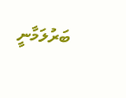ބަރުލަމާނީ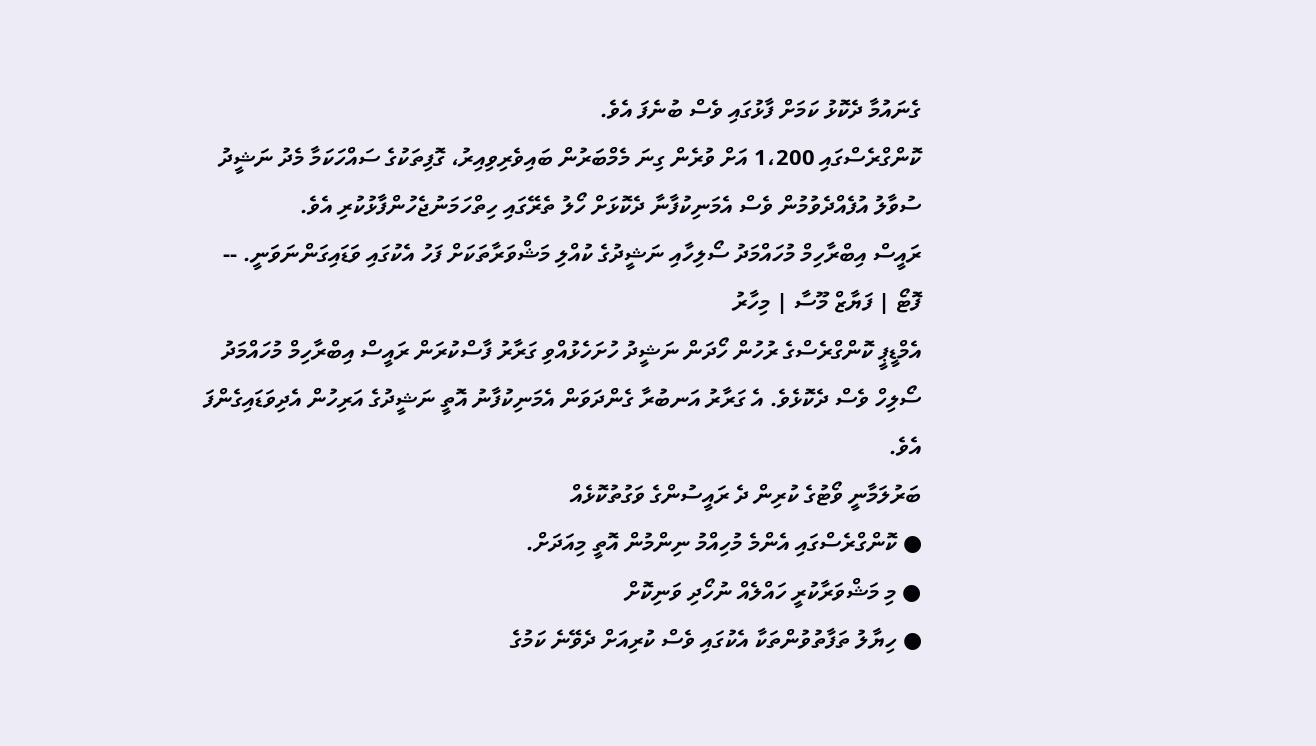ގެނައުމާ ދެކޮޅު ކަމަށް ފާޅުގައި ވެސް ބުނެފަ އެވެ.
ކޮންގްރެސްގައި 1،200 އަށް ވުރެން ގިނަ މެމްބަރުން ބައިވެރިވިއިރު، ގޮފިތަކުގެ ސައްހަކަމާ މެދު ނަޝީދު ސުވާލު އުފެއްދެވުމުން ވެސް އެމަނިކުފާނާ ދެކޮޅަށް ހޯލު ތެރޭގައި ހިތްހަމަނުޖެހުންފާޅުކުރި އެވެ.
ރައީސް އިބްރާހިމް މުހައްމަދު ސޯލިހާއި ނަޝީދުގެ ކުއްލި މަޝްވަރާތަކަށް ފަހު އެކުގައި ވަޑައިގަންނަވަނީ. -- ފޮޓޯ | ފަޔާޒް މޫސާ | މިހާރު
އެމްޑީޕީ ކޮންގްރެސްގެ ރުހުން ހޯދަން ނަޝީދު ހުށަހެޅުއްވި ގަރާރު ފާސްކުރަން ރައީސް އިބްރާހިމް މުހައްމަދު ސޯލިހް ވެސް ދެކޮޅެވެ. އެ ގަރާރު އަނބުރާ ގެންދަވަން އެމަނިކުފާނު އޮތީ ނަޝީދުގެ އަރިހުން އެދިވަޑައިގެންފަ އެވެ.
ބަރުލަމާނީ ވޯޓުގެ ކުރިން ދެ ރައީސުންގެ ވަގުތުކޮޅެއް
● ކޮންގްރެސްގައި އެންމެ މުހިއްމު ނިންމުން އޮތީ މިއަދަށް.
● މި މަޝްވަރާކުރީ ހައްލެއް ނުހޯދި ވަނިކޮށް
● ހިޔާލު ތަފާތުވުންތަކާ އެކުގައި ވެސް ކުރިއަށް ދެވޭނެ ކަމުގެ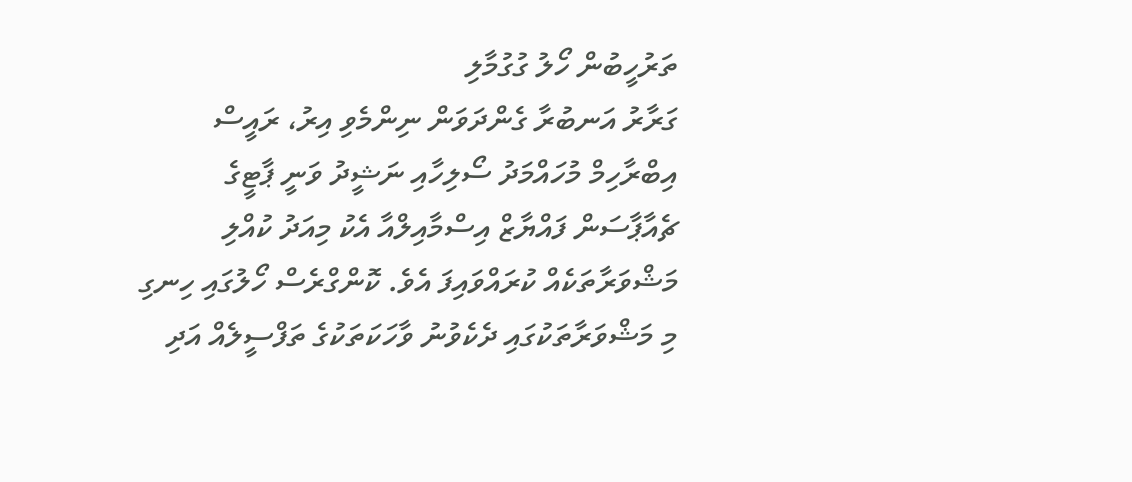ތަރުހީބުން ހޯލު ގުގުމާލި
ގަރާރު އަނބުރާ ގެންދަވަން ނިންމެވި އިރު، ރައީސް އިބްރާހިމް މުހައްމަދު ސޯލިހާއި ނަޝީދު ވަނީ ޕާޓީގެ ޗެއާޕާސަން ފައްޔާޒް އިސްމާއިލްއާ އެކު މިއަދު ކުއްލި މަޝްވަރާތަކެއް ކުރައްވައިފަ އެވެ. ކޮންގްރެސް ހޯލުގައި ހިނގި މި މަޝްވަރާތަކުގައި ދެކެވުނު ވާހަކަތަކުގެ ތަފްސީލެއް އަދި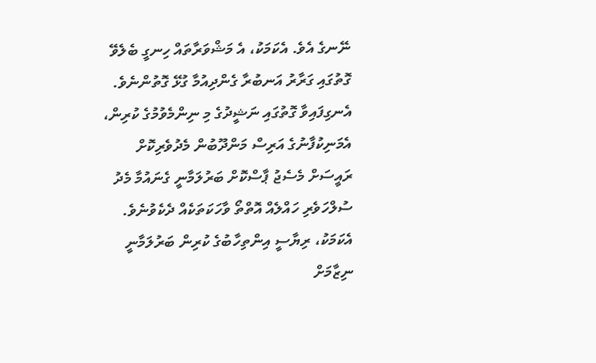ނޭނގެ އެވެ. އެކަމަކު، އެ މަޝްވަރާތައް ހިނގީ ބެލެވޭ ގޮތުގައި ގަރާރު އަނބުރާ ގެންދިއުމާ ގުޅޭ ގޮތުންނެވެ.
އެނގިފައިވާ ގޮތުގައި ނަޝީދުގެ މި ނިންމެވުމުގެ ކުރިން، އެމަނިކުފާނުގެ އަރިސް މަންދޫބުން މެދުވެރިކޮށް ރައީސަށް މެސެޖު ޕާސްކޮށް ބަރުލަމާނީ ގެނައުމާ މެދު ސުލްހަވެރި ހައްލެއް އޮތްތޯ ވާހަކަތަކެއް ދެކެވުނެވެ. އެކަމަކު، ރިޔާސީ އިންތިހާބުގެ ކުރިން ބަރުލަމާނީ ނިޒާމަށް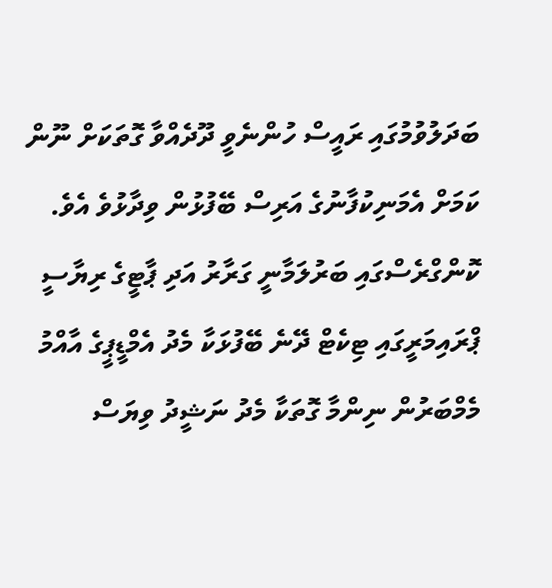ބަދަލުވުމުގައި ރައީސް ހުންނެވީ ދޫދެއްވާ ގޮތަކަށް ނޫން ކަމަށް އެމަނިކުފާނުގެ އަރިސް ބޭފުޅުން ވިދާޅުވެ އެވެ.
ކޮންގްރެސްގައި ބަރުލަމާނީ ގަރާރު އަދި ޕާޓީގެ ރިޔާސީ ޕްރައިމަރީގައި ޓިކެޓް ދޭނެ ބޭފުޅަކާ މެދު އެމްޑީޕީގެ އާއްމު މެމްބަރުން ނިންމާ ގޮތަކާ މެދު ނަޝީދު ވިޔަސް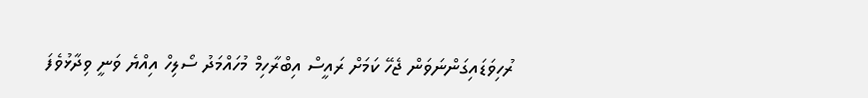ރުހިވަޑައިގަންނަވަން ޖެހޭ ކަމަށް ރައީސް އިބްރާހިމް މުހައްމަދު ސޯލިހް އިއްޔެ ވަނީ ވިދާޅުވެފަ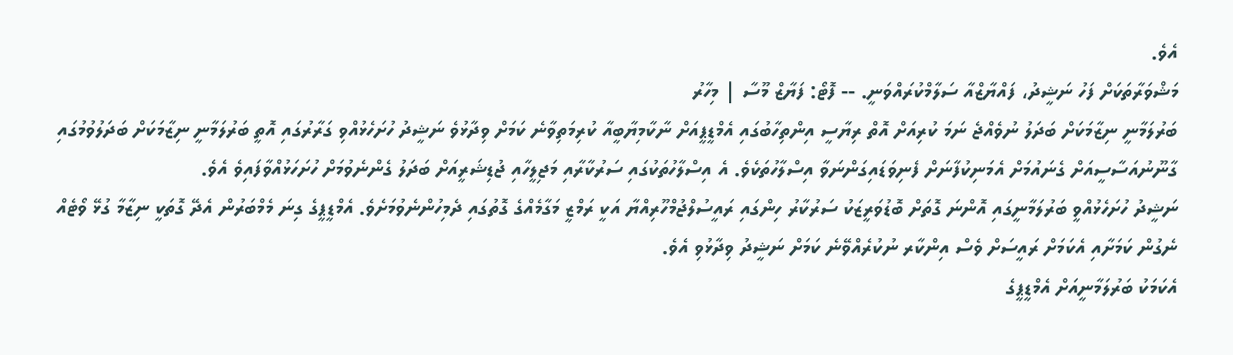އެވެ.
މަޝްވަރާތަކަށް ފަހު ނަޝީދު، ފައްޔާޒްއާ ސަލާމްކުރައްވަނީ. -- ފޮޓޯ: ފަޔާޒް މޫސާ | މިހާރު
ބަރުލަމާނީ ނިޒާމަކަށް ބަދަލު ނުވެއްޖެ ނަމަ ކުރިއަށް އޮތް ރިޔާސީ އިންތިހާބުގައި އެމްޑީޕީއަށް ނާކާމިޔާބީއާ ކުރިމަތިވާނެ ކަމަށް ވިދާޅުވެ ނަޝީދު ހުށަހެޅުއްވި ގަރާރުގައި އޮތީ ބަރުލަމާނީ ނިޒާމަކަށް ބަދަލުވުމުގައި ގާނޫނުއަސާސީއަށް ގެނައުމަށް އެމަނިކުފާނަށް ފެނިވަޑައިގަންނަވާ އިސްލާހުތަކެވެ. އެ އިސްލާހުތަކުގައި ސަރުކާރާއި މަޖިލީހާއި ޖުޑިޝަރީއަށް ބަދަލު ގެންނެވުމަށް ހުށަހަޅުއްވާފައިވެ އެވެ.
ނަޝީދު ހުށަހެޅުއްވީ ބަރުލަމާނީގައި އޮންނަ ގޮތަށް ބޮޑުވަރީޒަކު ސަރުކާރު ހިންގައި ރައީސުލްޖުމްހޫރިއްޔާ އަކީ ރަމްޒީ މަގާމެއްގެ ގޮތުގައި ދެމިހުންނެވުމަށެވެ. އެމްޑީޕީގެ ގިނަ މެމްބަރުން އެދޭ ގޮތަކީ ނިޒާމާ ގުޅޭ ވޯޓެއް ނެގުން ކަމަށާއި އެކަމަށް ރައީސަށް ވެސް އިންކާރ ނުކުރެއްވޭނެ ކަމަށް ނަޝީދު ވިދާޅުވި އެވެ.
އެކަމަކު ބަރުލަމާނީއަށް އެމްޑީޕީގެ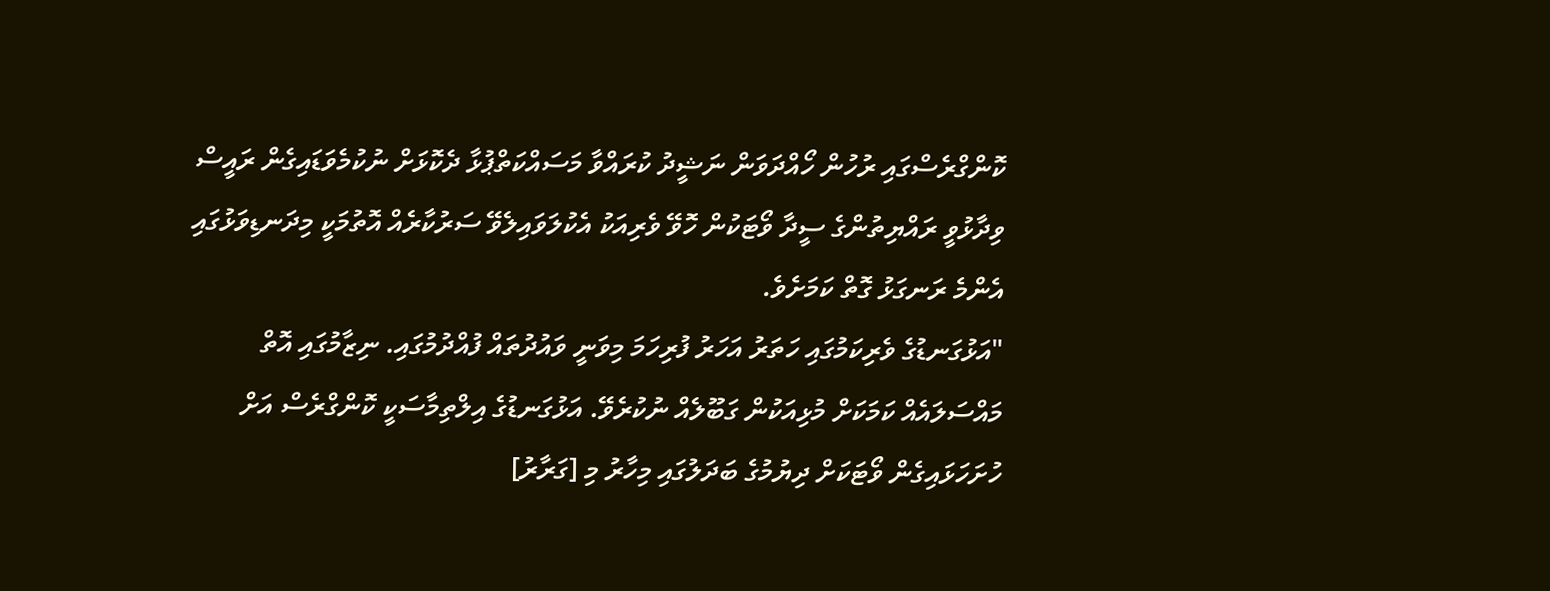ކޮންގްރެސްގައި ރުހުން ހޯއްދަވަން ނަޝީދު ކުރައްވާ މަސައްކަތްޕުޅާ ދެކޮޅަށް ނުކުމެވަޑައިގެން ރައީސް ވިދާޅުވީ ރައްޔިތުންގެ ސީދާ ވޯޓަކުން ހޮވޭ ވެރިއަކު އެކުލަވައިލެވޭ ސަރުކާރެއް އޮތުމަކީ މިދަނޑިވަޅުގައި އެންމެ ރަނގަޅު ގޮތް ކަމަށެވެ.
"އަޅުގަނޑުގެ ވެރިކަމުގައި ހަތަރު އަހަރު ފުރިހަމަ މިވަނީ ވައުދުތައް ފުއްދުމުގައި. ނިޒާމުގައި އޮތް މައްސަލައެއް ކަމަކަށް މުޅިއަކުން ގަބޫލެއް ނުކުރެވޭ. އަޅުގަނޑުގެ އިލްތިމާސަކީ ކޮންގްރެސް އަށް ހުށަހަޅައިގެން ވޯޓަކަށް ދިޔުމުގެ ބަދަލުގައި މިހާރު މި [ގަރާރު]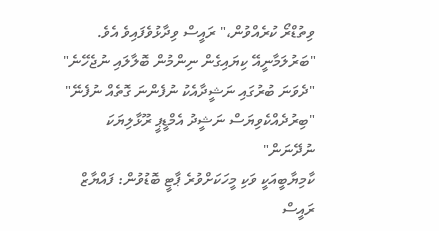ވިތުޑްރޯ ކުރެއްވުން،" ރައީސް ވިދާޅުވެފައިވެ އެވެ.
"ބަރުލަމާނީއޭ ކިޔައިގެން ނިންމުން ބޮލާލައި ނުޖެހޭނެ"
"ދެވަނަ ބުރުގައި ނަޝީދާއެކު ނުފެންނަ ގޮތެއް ނުފެނޭ"
"ބިރުދެއްކެވިޔަސް ނަޝީދު އެމްޑީޕީ ރޫޅާލިޔަކަ ނުދޭނަން"
ކާމިޔާބީއަކީ ވަކި މީހަކަށްވުރެ ޕާޓީ ބޮޑުވުން: ފައްޔާޒް
ރައީސް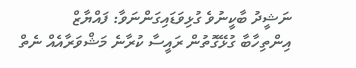ނަޝީދު ބާކީނުވެ ގުޅިވަޑައިގަންނަވާ: ފައްޔާޒް
އިންތިހާބާ ގުޅޭގޮތުން ރައީސާ ކުރާނެ މަޝްވަރާއެއް ނެތް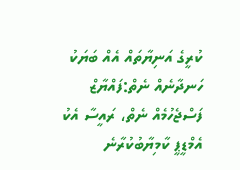ކުރީގެ އަނިޔާތައް އެއް ބަޔަކު ހަނދާނެއް ނެތް:ފައްޔާޒް
ފަސްޖެހުމެއް ނެތް، ރައީސާ އެކު އެމްޑީޕީ ކާމިޔާބުކުރާނެ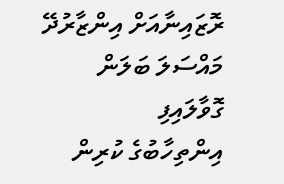ރޮޒައިނާއަށް އިންޒާރުދޭ މައްސަލަ ބަލަން ގޮވާލައިފި
އިންތިހާބުގެ ކުރިން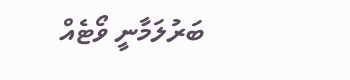ބަރުލަމާނީ ވޯޓެއް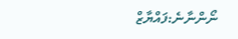ނޯންނާނެ:ފައްޔާޒް